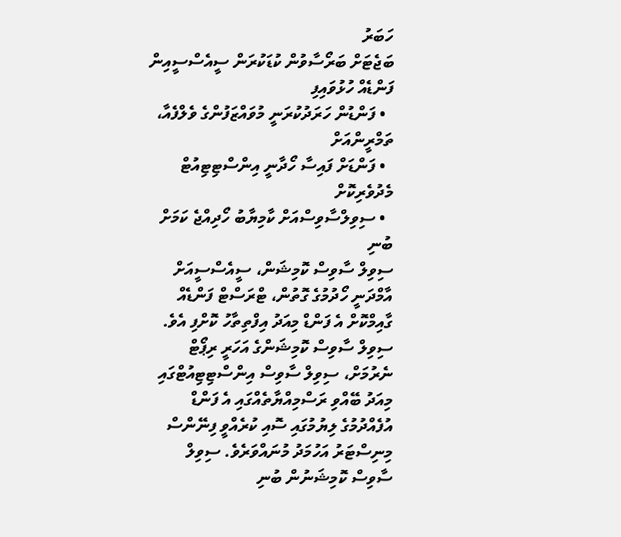ހަބަރު
ބަޖެޓަށް ބަރޯސާވުން ކުޑަކުރަން ސީއެސްސީއިން ފަންޑެއް ހުޅުވައިފި
  • ފަންޑުން ހަރަދުކުރަނީ މުވައްޒަފުންގެ ވެލްފެއާ، ތަމްރީންއަށް
  • ފަންޑަށް ފައިސާ ހޯދާނީ އިންސްޓިޓިއުޓް މެދުވެރިކޮށް
  • ސިވިލްސާވިސްއަށް ކާމިޔާބު ހޯދިއްޖެ ކަމަށް ބުނި
ސިވިލް ސާވިސް ކޮމިޝަން، ސީއެސްސީއަށް އާމްދަނީ ހޯދުމުގެ ގޮތުން، ޓްރަސްޓް ފަންޑެއް ގާއިމްކޮށް އެ ފަންޑް މިއަދު އިފްތިތާހު ކޮށްފި އެވެ.
ސިވިލް ސާވިސް ކޮމިޝަންގެ އަހަރީ ރިޕޯޓް ނެރުމަށް، ސިވިލް ސާވިސް އިންސްޓިޓިއުޓްގައި މިއަދު ބޭއްވި ރަސްމިއްޔާތެއްގައި އެ ފަންޑް އުފެއްދުމުގެ ލިޔުމުގައި ސޮއި ކުރެއްވީ ފިނޭންސް މިނިސްޓަރު އަހުމަދު މުނައްވަރެވެ. ސިވިލް ސާވިސް ކޮމިޝަނުން ބުނި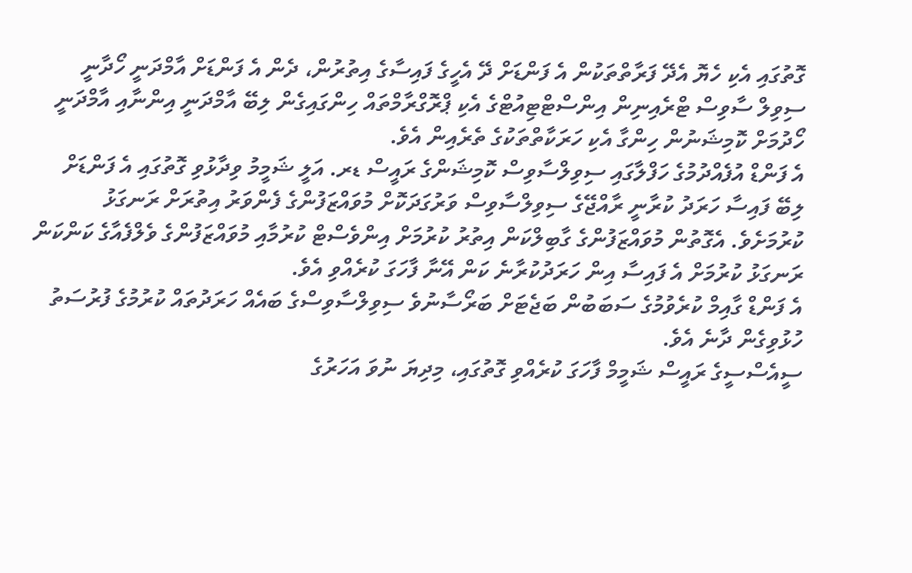ގޮތުގައި އެކި ހެޔޮ އެދޭ ފަރާތްތަކުން އެ ފަންޑަށް ދޭ އެހީގެ ފައިސާގެ އިތުރުން، ދެން އެ ފަންޑަށް އާމްދަނީ ހޯދާނީ ސިވިލް ސާވިސް ޓްރެއިނިން އިންސްޓްޓިއުޓްގެ އެކި ޕްރޮގްރާމްތައް ހިންގައިގެން ލިބޭ އާމްދަނީ އިންނާއި އާމްދަނީ ހޯދުމަށް ކޮމިޝަނުން ހިންގާ އެކި ހަރަކާތްތަކުގެ ތެރެއިން އެވެ.
އެ ފަންޑް އުފެއްދުމުގެ ހަފްލާގައި ސިވިލްސާވިސް ކޮމިޝަންގެ ރައީސް ޑރ. އަލީ ޝަމީމު ވިދާޅުވި ގޮތުގައި އެ ފަންޑަށް ލިބޭ ފައިސާ ހަރަދު ކުރާނީ ރާއްޖޭގެ ސިވިލްސާވިސް ވަރުގަދަކޮށް މުވައްޒަފުންގެ ފެންވަރު އިތުރަށް ރަނގަޅު ކުރުމަށެވެ. އެގޮތުން މުވައްޒަފުންގެ ގާބިލްކަން އިތުރު ކުރުމަށް އިންވެސްޓް ކުރުމާއި މުވައްޒަފުންގެ ވެލްފެއާގެ ކަންކަން ރަނގަޅު ކުރުމަށް އެ ފައިސާ އިން ހަރަދުކުރާނެ ކަން އޭނާ ފާހަގަ ކުރެއްވި އެވެ.
އެ ފަންޑް ގާއިމް ކުރެވުމުގެ ސަބަބުން ބަޖެޓަށް ބަރޯސާނުވެ ސިވިލްސާވިސްގެ ބައެއް ހަރަދުތައް ކުރުމުގެ ފުރުސަތު ހުޅުވިގެން ދާނެ އެވެ.
ސީއެސްސީގެ ރައީސް ޝަމީމް ފާހަގަ ކުރެއްވި ގޮތުގައި، މިދިޔަ ނުވަ އަހަރުގެ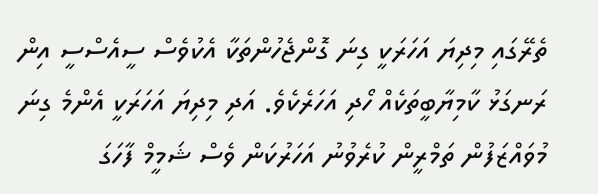ތެރޭގައި މިދިޔަ އަހަރަކީ ގިނަ ގޮންޖެހުންތަކާ އެކުވެސް ސީއެސްސީ އިން ރަނގަޅު ކާމިޔާބީތަކެއް ހޯދި އަހަރެކެވެ. އަދި މިދިޔަ އަހަރަކީ އެންމެ ގިނަ މުވައްޒަފުން ތަމްރީން ކުރެވުނު އަހަރުކަން ވެސް ޝަމީމް ފާހަގަ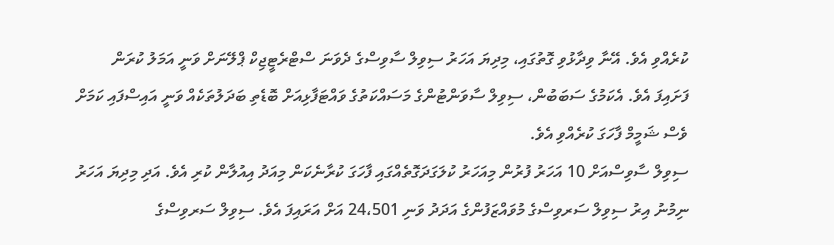ކުރެއްވި އެވެ. އޭނާ ވިދާޅުވި ގޮތުގައި، މިދިޔަ އަހަރު ސިވިލް ސާވިސްގެ ދެވަނަ ސްޓްރެޓީޖިކް ޕްލޭނަށް ވަނީ އަމަލު ކުރަން ފަށައިފަ އެވެ. އެކަމުގެ ސަބަބުން، ސިވިލް ސާވަންޓުންގެ މަސައްކަތުގެ ވައްޓަފާޅިއަށް ބޮޑެތި ބަދަލުތަކެއް ވަނީ އައިސްފައި ކަމަށް ވެސް ޝަމީމް ފާހަގަ ކުރެއްވި އެވެ.
ސިވިލް ސާވިސްއަށް 10 އަހަރު ފުރުން މިއަހަރު ކުލަގަދަގޮތެއްގައި ފާހަގަ ކުރާނެކަން މިއަދު އިއުލާން ކުރި އެވެ. އަދި މިދިޔަ އަހަރު ނިމުނު އިރު ސިވިލް ސަރވިސްގެ މުވައްޒަފުންގެ އަދަދު ވަނި 24،501 އަށް އަރައިފަ އެވެ. ސިވިލް ސަރވިސްގެ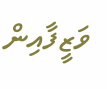ވަޒީފާއިން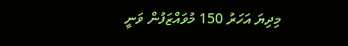މިދިޔަ އަހަރު 150 މުވައްޒަފުން ވަނީ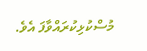މުސްކުޅިކުރައްވާފަ އެވެ.